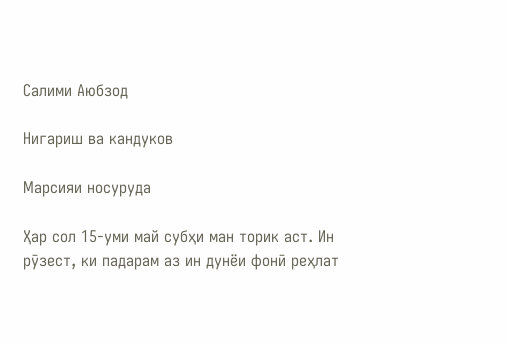Салими Аюбзод

Нигариш ва кандуков

Марсияи носуруда

Ҳар сол 15-уми май субҳи ман торик аст. Ин рӯзест, ки падарам аз ин дунёи фонӣ реҳлат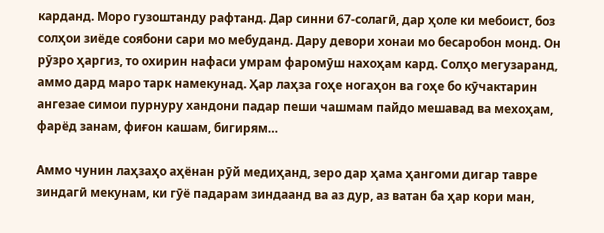карданд. Моро гузоштанду рафтанд. Дар синни 67-солагӣ, дар ҳоле ки мебоист, боз солҳои зиёде соябони сари мо мебуданд. Дару девори хонаи мо бесаробон монд. Он рӯзро ҳаргиз, то охирин нафаси умрам фаромӯш нахоҳам кард. Солҳо мегузаранд, аммо дард маро тарк намекунад. Ҳар лаҳза гоҳе ногаҳон ва гоҳе бо кӯчактарин ангезае симои пурнуру хандони падар пеши чашмам пайдо мешавад ва мехоҳам, фарёд занам, фиғон кашам, бигирям…

Аммо чунин лаҳзаҳо аҳёнан рӯй медиҳанд, зеро дар ҳама ҳангоми дигар тавре зиндагӣ мекунам, ки гӯё падарам зиндаанд ва аз дур, аз ватан ба ҳар кори ман,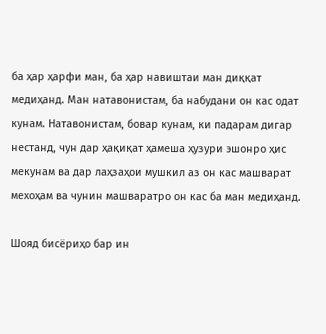ба ҳар ҳарфи ман, ба ҳар навиштаи ман диққат медиҳанд. Ман натавонистам, ба набудани он кас одат кунам. Натавонистам, бовар кунам, ки падарам дигар нестанд, чун дар ҳақиқат ҳамеша ҳузури эшонро ҳис мекунам ва дар лаҳзаҳои мушкил аз он кас машварат мехоҳам ва чунин машваратро он кас ба ман медиҳанд.

Шояд бисёриҳо бар ин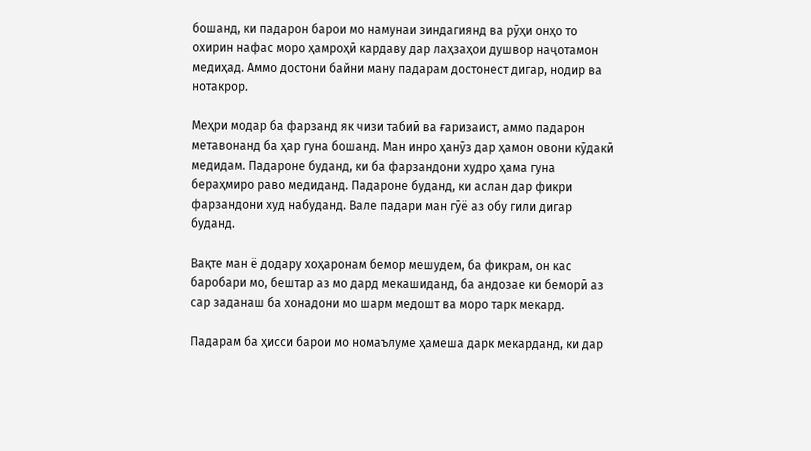бошанд, ки падарон барои мо намунаи зиндагиянд ва рӯҳи онҳо то охирин нафас моро ҳамроҳӣ кардаву дар лаҳзаҳои душвор наҷотамон медиҳад. Аммо достони байни ману падарам достонест дигар, нодир ва нотакрор.

Меҳри модар ба фарзанд як чизи табиӣ ва ғаризаист, аммо падарон метавонанд ба ҳар гуна бошанд. Ман инро ҳанӯз дар ҳамон овони кӯдакӣ медидам. Падароне буданд, ки ба фарзандони худро ҳама гуна бераҳмиро раво медиданд. Падароне буданд, ки аслан дар фикри фарзандони худ набуданд. Вале падари ман гӯё аз обу гили дигар буданд.

Вақте ман ё додару хоҳаронам бемор мешудем, ба фикрам, он кас баробари мо, бештар аз мо дард мекашиданд, ба андозае ки беморӣ аз сар заданаш ба хонадони мо шарм медошт ва моро тарк мекард.

Падарам ба ҳисси барои мо номаълуме ҳамеша дарк мекарданд, ки дар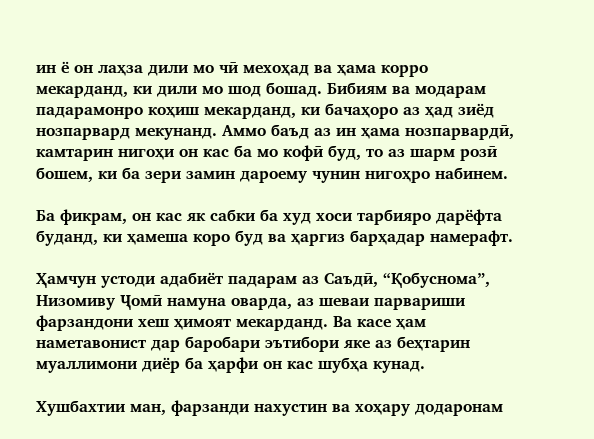ин ё он лаҳза дили мо чӣ мехоҳад ва ҳама корро мекарданд, ки дили мо шод бошад. Бибиям ва модарам падарамонро коҳиш мекарданд, ки бачаҳоро аз ҳад зиёд нозпарвард мекунанд. Аммо баъд аз ин ҳама нозпарвардӣ, камтарин нигоҳи он кас ба мо кофӣ буд, то аз шарм розӣ бошем, ки ба зери замин дароему чунин нигоҳро набинем.

Ба фикрам, он кас як сабки ба худ хоси тарбияро дарёфта буданд, ки ҳамеша коро буд ва ҳаргиз барҳадар намерафт.

Ҳамчун устоди адабиёт падарам аз Саъдӣ, “Қобуснома”, Низомиву Ҷомӣ намуна оварда, аз шеваи парвариши фарзандони хеш ҳимоят мекарданд. Ва касе ҳам наметавонист дар баробари эътибори яке аз беҳтарин муаллимони диёр ба ҳарфи он кас шубҳа кунад.

Хушбахтии ман, фарзанди нахустин ва хоҳару додаронам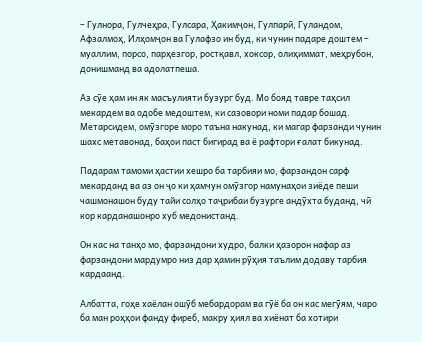– Гулнора, Гулчеҳра, Гулсара, Ҳакимҷон, Гулпарӣ, Гуландом, Афзалмоҳ, Илҳомҷон ва Гулафзо ин буд, ки чунин падаре доштем – муаллим, порсо, парҳезгор, ростқавл, хоксор, олиҳиммат, меҳрубон, донишманд ва адолатпеша.

Аз сӯе ҳам ин як масъулияти бузург буд. Мо бояд тавре таҳсил мекардем ва одобе медоштем, ки сазовори номи падар бошад. Метарсидем, омӯзгоре моро таъна накунад, ки магар фарзанди чунин шахс метавонад, баҳои паст бигирад ва ё рафтори ғалат бикунад.

Падарам тамоми ҳастии хешро ба тарбияи мо, фарзандон сарф мекарданд ва аз он ҷо ки ҳамчун омӯзгор намунаҳои зиёде пеши чашмонашон буду тайи солҳо таҷрибаи бузурге андӯхта буданд, чӣ кор карданашонро хуб медонистанд.

Он кас на танҳо мо, фарзандони худро, балки ҳазорон нафар аз фарзандони мардумро низ дар ҳамин рӯҳия таълим додаву тарбия кардаанд.

Албатта, гоҳе хаёлан ошӯб мебардорам ва гӯё ба он кас мегӯям, чаро ба ман роҳҳои фанду фиреб, макру ҳиял ва хиёнат ба хотири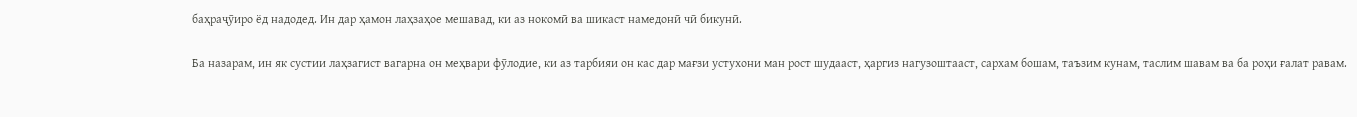баҳраҷӯиро ёд надодед. Ин дар ҳамон лаҳзаҳое мешавад, ки аз нокомӣ ва шикаст намедонӣ чӣ бикунӣ.

Ба назарам, ин як сустии лаҳзагист вагарна он меҳвари фӯлодие, ки аз тарбияи он кас дар мағзи устухони ман рост шудааст, ҳаргиз нагузоштааст, сархам бошам, таъзим кунам, таслим шавам ва ба роҳи ғалат равам.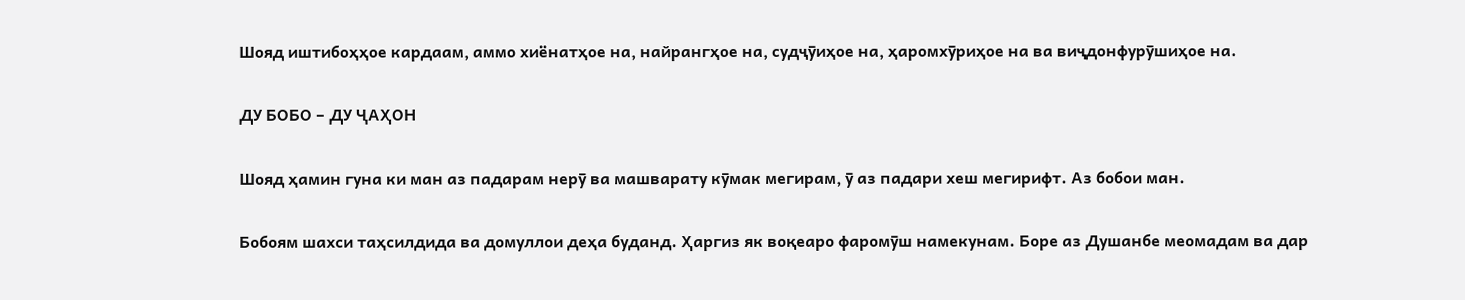Шояд иштибоҳҳое кардаам, аммо хиёнатҳое на, найрангҳое на, судҷӯиҳое на, ҳаромхӯриҳое на ва виҷдонфурӯшиҳое на.

ДУ БОБО – ДУ ҶАҲОН

Шояд ҳамин гуна ки ман аз падарам нерӯ ва машварату кӯмак мегирам, ӯ аз падари хеш мегирифт. Аз бобои ман.

Бобоям шахси таҳсилдида ва домуллои деҳа буданд. Ҳаргиз як воқеаро фаромӯш намекунам. Боре аз Душанбе меомадам ва дар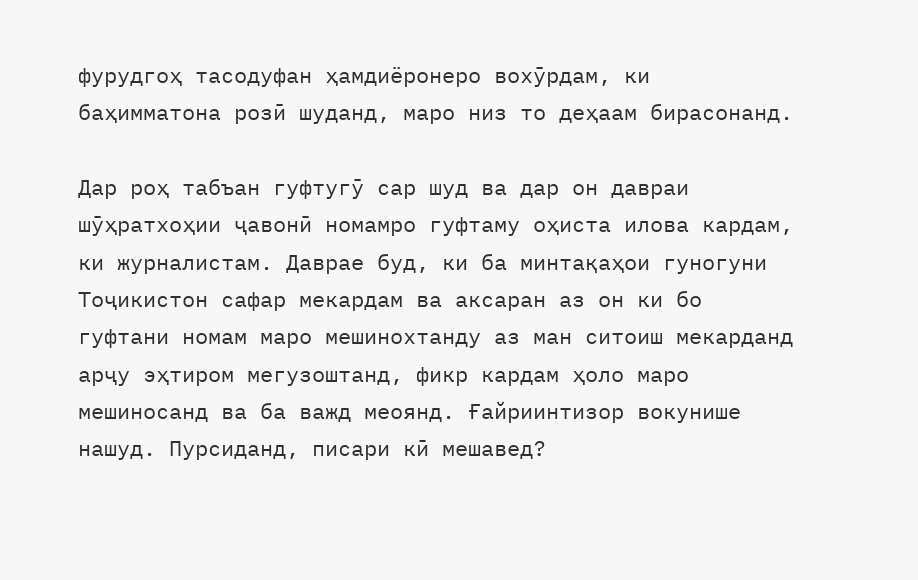фурудгоҳ тасодуфан ҳамдиёронеро вохӯрдам, ки баҳимматона розӣ шуданд, маро низ то деҳаам бирасонанд.

Дар роҳ табъан гуфтугӯ сар шуд ва дар он давраи шӯҳратхоҳии ҷавонӣ номамро гуфтаму оҳиста илова кардам, ки журналистам. Даврае буд, ки ба минтақаҳои гуногуни Тоҷикистон сафар мекардам ва аксаран аз он ки бо гуфтани номам маро мешинохтанду аз ман ситоиш мекарданд арҷу эҳтиром мегузоштанд, фикр кардам ҳоло маро мешиносанд ва ба важд меоянд. Ғайриинтизор вокунише нашуд. Пурсиданд, писари кӣ мешавед?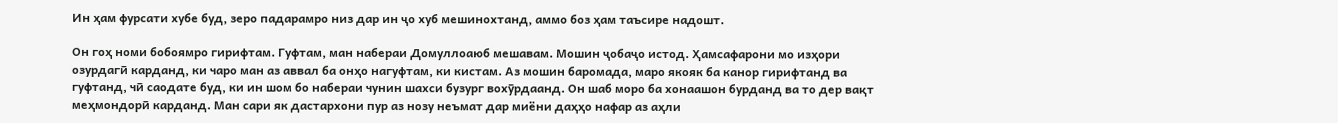Ин ҳам фурсати хубе буд, зеро падарамро низ дар ин ҷо хуб мешинохтанд, аммо боз ҳам таъcире надошт.

Он гоҳ номи бобоямро гирифтам. Гуфтам, ман набераи Домуллоаюб мешавам. Мошин ҷобаҷо истод. Ҳамсафарони мо изҳори озурдагӣ карданд, ки чаро ман аз аввал ба онҳо нагуфтам, ки кистам. Аз мошин баромада, маро якояк ба канор гирифтанд ва гуфтанд, чӣ саодате буд, ки ин шом бо набераи чунин шахси бузург вохӯрдаанд. Он шаб моро ба хонаашон бурданд ва то дер вақт меҳмондорӣ карданд. Ман сари як дастархони пур аз нозу неъмат дар миёни даҳҳо нафар аз аҳли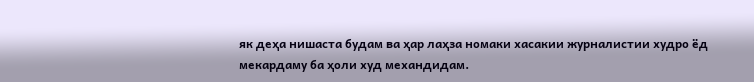як деҳа нишаста будам ва ҳар лаҳза номаки хасакии журналистии худро ёд мекардаму ба ҳоли худ механдидам.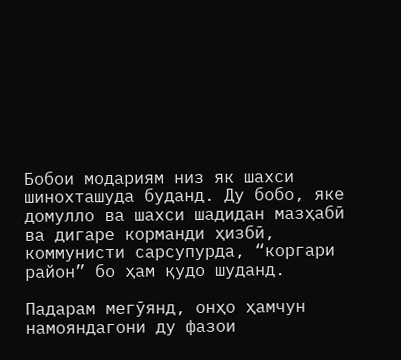Бобои модариям низ як шахси шинохташуда буданд. Ду бобо, яке домулло ва шахси шадидан мазҳабӣ ва дигаре корманди ҳизбӣ, коммунисти сарсупурда, “коргари район” бо ҳам қудо шуданд.

Падарам мегӯянд, онҳо ҳамчун намояндагони ду фазои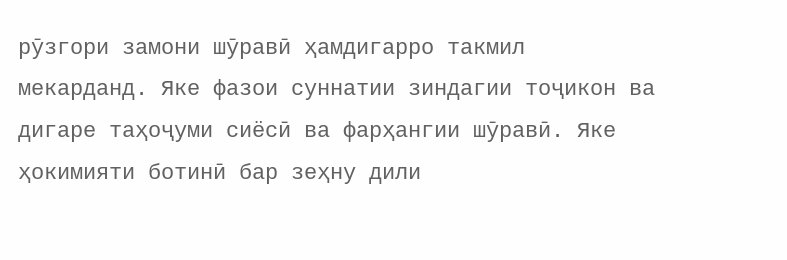рӯзгори замони шӯравӣ ҳамдигарро такмил мекарданд. Яке фазои суннатии зиндагии тоҷикон ва дигаре таҳоҷуми сиёсӣ ва фарҳангии шӯравӣ. Яке ҳокимияти ботинӣ бар зеҳну дили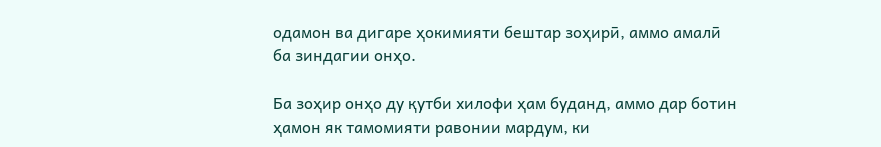одамон ва дигаре ҳокимияти бештар зоҳирӣ, аммо амалӣ ба зиндагии онҳо.

Ба зоҳир онҳо ду қутби хилофи ҳам буданд, аммо дар ботин ҳамон як тамомияти равонии мардум, ки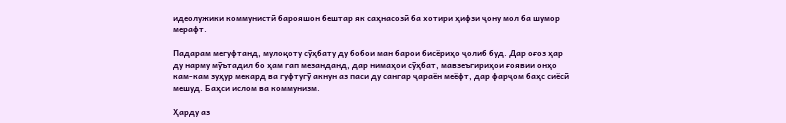идеолужики коммунистӣ барояшон бештар як саҳнасозӣ ба хотири ҳифзи ҷону мол ба шумор мерафт.

Падарам мегуфтанд, мулоқоту сӯҳбату ду бобои ман барои бисёриҳо ҷолиб буд. Дар оғоз ҳар ду нарму мӯътадил бо ҳам гап мезанданд, дар нимаҳои сӯҳбат, мавзеъгириҳои ғоявии онҳо кам-кам зуҳур мекард ва гуфтугӯ акнун аз паси ду сангар ҷараён меёфт, дар фарҷом баҳс сиёсӣ мешуд. Баҳси ислом ва коммунизм.

Ҳарду аз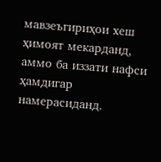мавзеъгириҳои хеш ҳимоят мекарданд, аммо ба иззати нафси ҳамдигар намерасиданд.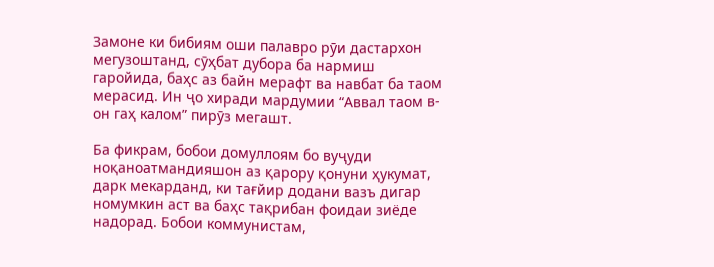Замоне ки бибиям оши палавро рӯи дастархон мегузоштанд, сӯҳбат дубора ба нармиш гаройида, баҳс аз байн мерафт ва навбат ба таом мерасид. Ин ҷо хиради мардумии “Аввал таом в-он гаҳ калом” пирӯз мегашт.

Ба фикрам, бобои домуллоям бо вуҷуди ноқаноатмандияшон аз қарору қонуни ҳукумат, дарк мекарданд, ки тағйир додани вазъ дигар номумкин аст ва баҳс тақрибан фоидаи зиёде надорад. Бобои коммунистам,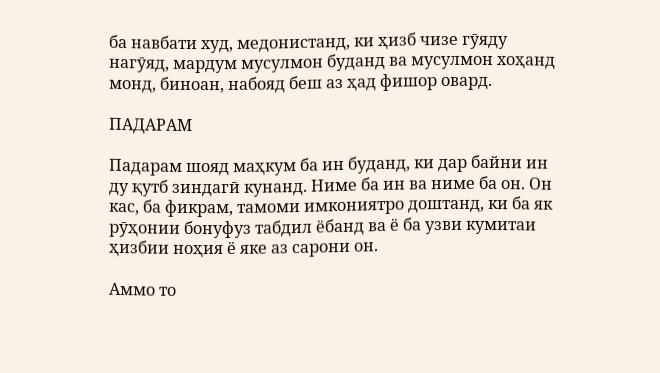ба навбати худ, медонистанд, ки ҳизб чизе гӯяду нагӯяд, мардум мусулмон буданд ва мусулмон хоҳанд монд, биноан, набояд беш аз ҳад фишор овард.

ПАДАРАМ

Падарам шояд маҳкум ба ин буданд, ки дар байни ин ду қутб зиндагӣ кунанд. Ниме ба ин ва ниме ба он. Он кас, ба фикрам, тамоми имкониятро доштанд, ки ба як рӯҳонии бонуфуз табдил ёбанд ва ё ба узви кумитаи ҳизбии ноҳия ё яке аз сарони он.

Аммо то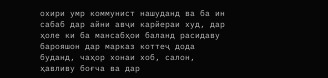охири умр коммунист нашуданд ва ба ин сабаб дар айни авҷи карйераи худ, дар ҳоле ки ба мансабҳои баланд расидаву барояшон дар марказ коттеҷ дода буданд, чаҳор хонаи хоб, салон, ҳавливу боғча ва дар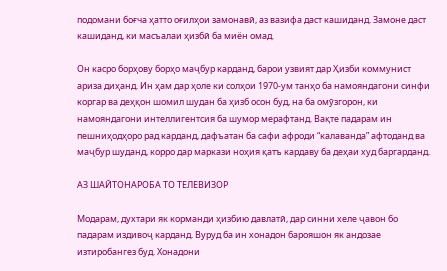подомани боғча ҳатто оғилҳои замонавӣ, аз вазифа даст кашиданд. Замоне даст кашиданд, ки масъалаи ҳизбӣ ба миён омад.

Он касро борҳову борҳо маҷбур карданд, барои узвият дар Ҳизби коммунист ариза диҳанд. Ин ҳам дар ҳоле ки солҳои 1970-ум танҳо ба намояндагони синфи коргар ва деҳқон шомил шудан ба ҳизб осон буд, на ба омӯзгорон, ки намояндагони интеллигентсия ба шумор мерафтанд. Вақте падарам ин пешниҳодҳоро рад карданд, дафъатан ба сафи афроди “калаванда” афтоданд ва маҷбур шуданд, корро дар маркази ноҳия қатъ кардаву ба деҳаи худ баргарданд.

АЗ ШАЙТОНАРОБА ТО ТЕЛЕВИЗОР

Модарам, духтари як корманди ҳизбию давлатӣ, дар синни хеле ҷавон бо падарам издивоҷ карданд. Вуруд ба ин хонадон барояшон як андозае изтиробангез буд. Хонадони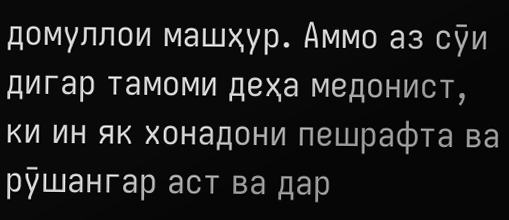домуллои машҳур. Аммо аз сӯи дигар тамоми деҳа медонист, ки ин як хонадони пешрафта ва рӯшангар аст ва дар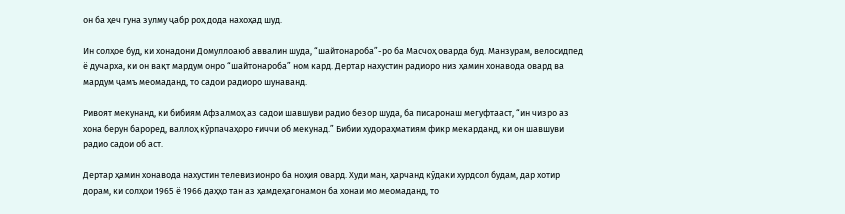он ба ҳеч гуна зулму ҷабр роҳ дода нахоҳад шуд.

Ин солҳое буд, ки хонадони Домуллоаюб аввалин шуда, “шайтонароба”-ро ба Масчоҳ оварда буд. Манзурам, велосидпед ё дучарха, ки он вақт мардум онро “шайтонароба” ном кард. Дертар нахустин радиоро низ ҳамин хонавода овард ва мардум ҷамъ меомаданд, то садои радиоро шунаванд.

Ривоят мекунанд, ки бибиям Афзалмоҳ аз садои шавшуви радио безор шуда, ба писаронаш мегуфтааст, “ин чизро аз хона берун бароред, валлоҳ кӯрпачаҳоро ғиччи об мекунад.” Бибии худораҳматиям фикр мекарданд, ки он шавшуви радио садои об аст.

Дертар ҳамин хонавода нахустин телевизионро ба ноҳия овард. Худи ман, ҳарчанд кӯдаки хурдсол будам, дар хотир дорам, ки солҳои 1965 ё 1966 даҳҳо тан аз ҳамдеҳагонамон ба хонаи мо меомаданд, то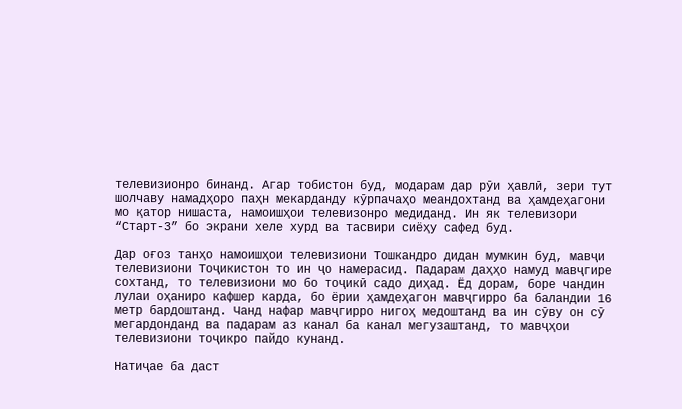телевизионро бинанд. Агар тобистон буд, модарам дар рӯи ҳавлӣ, зери тут шолчаву намадҳоро паҳн мекарданду кӯрпачаҳо меандохтанд ва ҳамдеҳагони мо қатор нишаста, намоишҳои телевизонро медиданд. Ин як телевизори “Старт-3” бо экрани хеле хурд ва тасвири сиёҳу сафед буд.

Дар оғоз танҳо намоишҳои телевизиони Тошкандро дидан мумкин буд, мавҷи телевизиони Тоҷикистон то ин ҷо намерасид. Падарам даҳҳо намуд мавҷгире сохтанд, то телевизиони мо бо тоҷикӣ садо диҳад. Ёд дорам, боре чандин лулаи оҳаниро кафшер карда, бо ёрии ҳамдеҳагон мавҷгирро ба баландии 16 метр бардоштанд. Чанд нафар мавҷгирро нигоҳ медоштанд ва ин сӯву он сӯ мегардонданд ва падарам аз канал ба канал мегузаштанд, то мавҷҳои телевизиони тоҷикро пайдо кунанд.

Натиҷае ба даст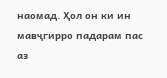наомад. Ҳол он ки ин мавҷгирро падарам пас аз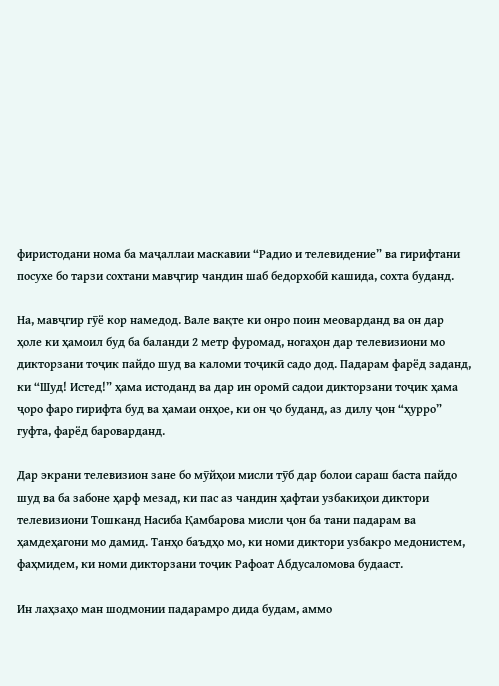фиристодани нома ба маҷаллаи маскавии “Радио и телевидение” ва гирифтани посухе бо тарзи сохтани мавҷгир чандин шаб бедорхобӣ кашида, сохта буданд.

На, мавҷгир гӯё кор намедод. Вале вақте ки онро поин меоварданд ва он дар ҳоле ки ҳамоил буд ба баланди 2 метр фуромад, ногаҳон дар телевизиони мо дикторзани тоҷик пайдо шуд ва каломи тоҷикӣ садо дод. Падарам фарёд заданд, ки “Шуд! Истед!” ҳама истоданд ва дар ин оромӣ садои дикторзани тоҷик ҳама ҷоро фаро гирифта буд ва ҳамаи онҳое, ки он ҷо буданд, аз дилу ҷон “ҳурро” гуфта, фарёд бароварданд.

Дар экрани телевизион зане бо мӯйҳои мисли тӯб дар болои сараш баста пайдо шуд ва ба забоне ҳарф мезад, ки пас аз чандин ҳафтаи узбакиҳои диктори телевизиони Тошканд Насиба Қамбарова мисли ҷон ба тани падарам ва ҳамдеҳагони мо дамид. Танҳо баъдҳо мо, ки номи диктори узбакро медонистем, фаҳмидем, ки номи дикторзани тоҷик Рафоат Абдусаломова будааст.

Ин лаҳзаҳо ман шодмонии падарамро дида будам, аммо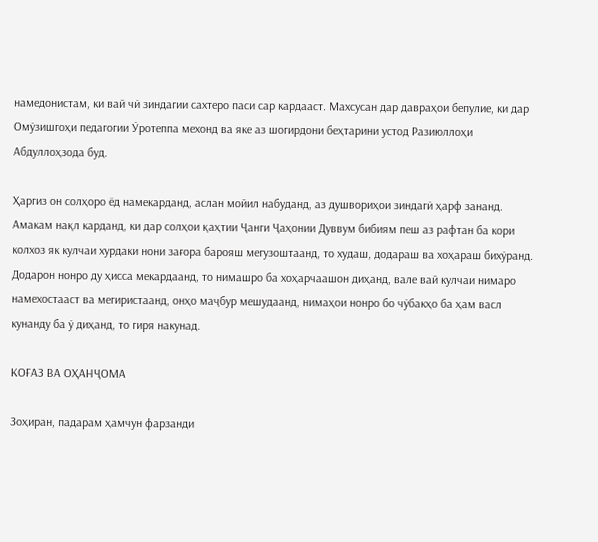намедонистам, ки вай чӣ зиндагии сахтеро паси сар кардааст. Махсусан дар давраҳои бепулие, ки дар Омӯзишгоҳи педагогии Ӯротеппа мехонд ва яке аз шогирдони беҳтарини устод Разиюллоҳи Абдуллоҳзода буд.

Ҳаргиз он солҳоро ёд намекарданд, аслан мойил набуданд, аз душвориҳои зиндагӣ ҳарф зананд. Амакам нақл карданд, ки дар солҳои қаҳтии Ҷанги Ҷаҳонии Дуввум бибиям пеш аз рафтан ба кори колхоз як кулчаи хурдаки нони зағора барояш мегузоштаанд, то худаш, додараш ва хоҳараш бихӯранд. Додарон нонро ду ҳисса мекардаанд, то нимашро ба хоҳарчаашон диҳанд, вале вай кулчаи нимаро намехостааст ва мегиристаанд, онҳо маҷбур мешудаанд, нимаҳои нонро бо чӯбакҳо ба ҳам васл кунанду ба ӯ диҳанд, то гиря накунад.

КОҒАЗ ВА ОҲАНҶОМА

Зоҳиран, падарам ҳамчун фарзанди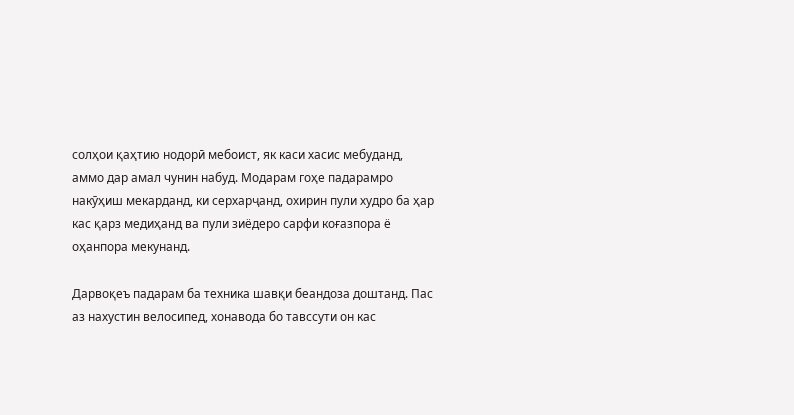солҳои қаҳтию нодорӣ мебоист, як каси хасис мебуданд, аммо дар амал чунин набуд. Модарам гоҳе падарамро накӯҳиш мекарданд, ки серхарҷанд, охирин пули худро ба ҳар кас қарз медиҳанд ва пули зиёдеро сарфи коғазпора ё оҳанпора мекунанд.

Дарвоқеъ падарам ба техника шавқи беандоза доштанд. Пас аз нахустин велосипед, хонавода бо тавссути он кас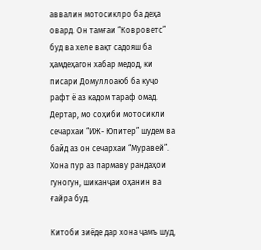аввалин мотосиклро ба деҳа овард. Он тамғаи “Ковроветс” буд ва хеле вақт садояш ба ҳамдеҳагон хабар медод, ки писари Домуллоаюб ба куҷо рафт ё аз кадом тараф омад. Дертар, мо соҳиби мотосикли сечархаи “ИЖ- Юпитер” шудем ва баӣд аз он сечархаи “Муравей”. Хона пур аз пармаву рандаҳои гуногун, шиканҷаи оҳанин ва ғайра буд.

Китоби зиёде дар хона ҷамъ шуд,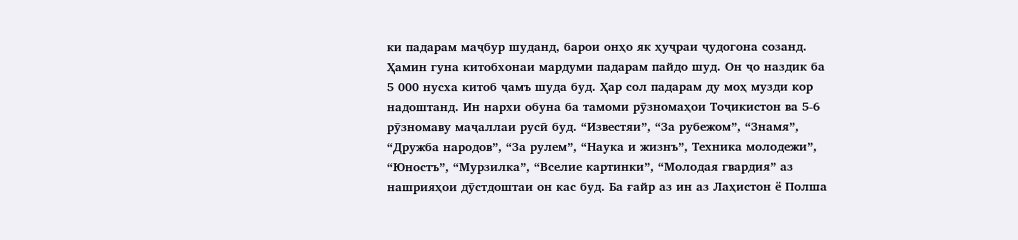ки падарам маҷбур шуданд, барои онҳо як ҳуҷраи ҷудогона созанд. Ҳамин гуна китобхонаи мардуми падарам пайдо шуд. Он ҷо наздик ба 5 000 нусха китоб ҷамъ шуда буд. Ҳар сол падарам ду моҳ музди кор надоштанд. Ин нархи обуна ба тамоми рӯзномаҳои Тоҷикистон ва 5-6 рӯзномаву маҷаллаи русӣ буд. “Известяи”, “За рубежом”, “Знамя”, “Дружба народов”, “За рулем”, “Наука и жизнъ”, Техника молодежи”, “Юностъ”, “Мурзилка”, “Вселие картинки”, “Молодая гвардия” аз нашрияҳои дӯстдоштаи он кас буд. Ба ғайр аз ин аз Лаҳистон ё Полша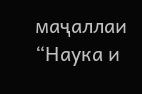маҷаллаи “Наука и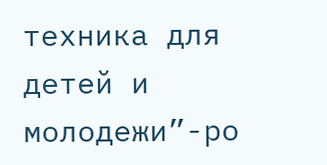техника для детей и молодежи”-ро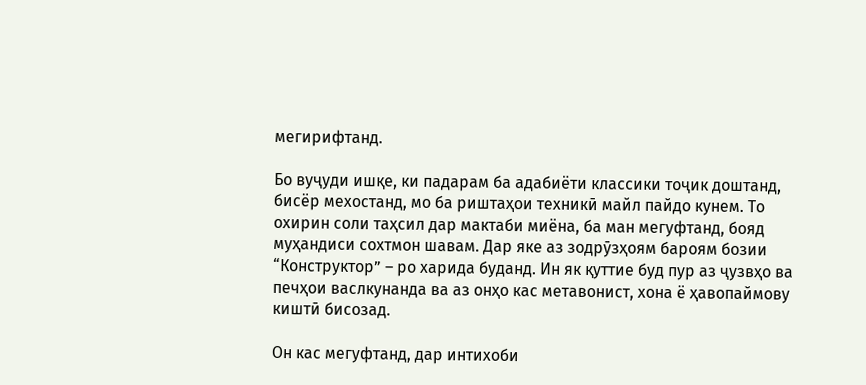мегирифтанд.

Бо вуҷуди ишқе, ки падарам ба адабиёти классики тоҷик доштанд, бисёр мехостанд, мо ба риштаҳои техникӣ майл пайдо кунем. То охирин соли таҳсил дар мактаби миёна, ба ман мегуфтанд, бояд муҳандиси сохтмон шавам. Дар яке аз зодрӯзҳоям бароям бозии “Конструктор” – ро харида буданд. Ин як қуттие буд пур аз ҷузвҳо ва печҳои васлкунанда ва аз онҳо кас метавонист, хона ё ҳавопаймову киштӣ бисозад.

Он кас мегуфтанд, дар интихоби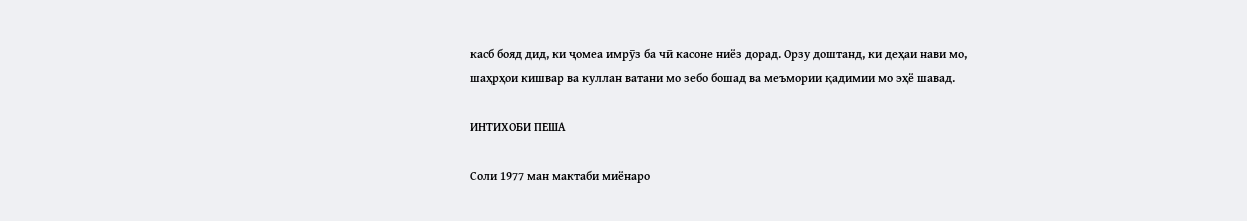касб бояд дид, ки ҷомеа имрӯз ба чӣ касоне ниёз дорад. Орзу доштанд, ки деҳаи нави мо, шаҳрҳои кишвар ва куллан ватани мо зебо бошад ва меъмории қадимии мо эҳё шавад.

ИНТИХОБИ ПЕША

Соли 1977 ман мактаби миёнаро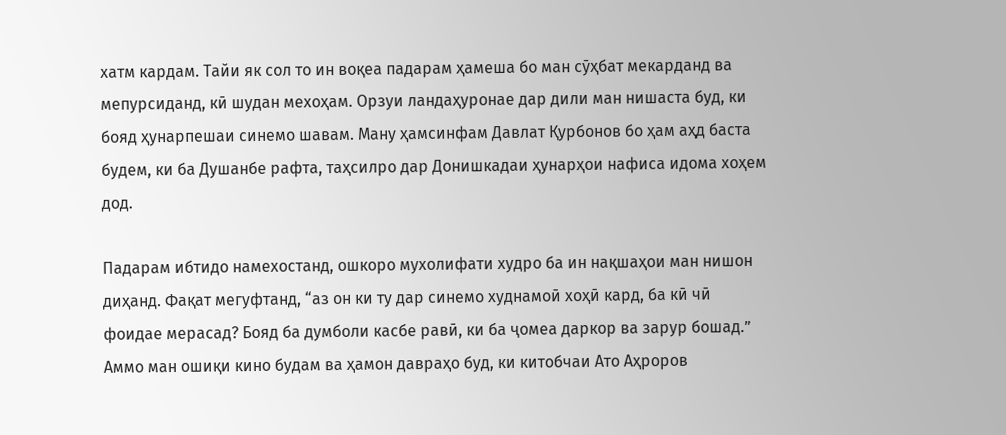хатм кардам. Тайи як сол то ин воқеа падарам ҳамеша бо ман сӯҳбат мекарданд ва мепурсиданд, кӣ шудан мехоҳам. Орзуи ландаҳуронае дар дили ман нишаста буд, ки бояд ҳунарпешаи синемо шавам. Ману ҳамсинфам Давлат Қурбонов бо ҳам аҳд баста будем, ки ба Душанбе рафта, таҳсилро дар Донишкадаи ҳунарҳои нафиса идома хоҳем дод.

Падарам ибтидо намехостанд, ошкоро мухолифати худро ба ин нақшаҳои ман нишон диҳанд. Фақат мегуфтанд, “аз он ки ту дар синемо худнамоӣ хоҳӣ кард, ба кӣ чӣ фоидае мерасад? Бояд ба думболи касбе равӣ, ки ба ҷомеа даркор ва зарур бошад.” Аммо ман ошиқи кино будам ва ҳамон давраҳо буд, ки китобчаи Ато Аҳроров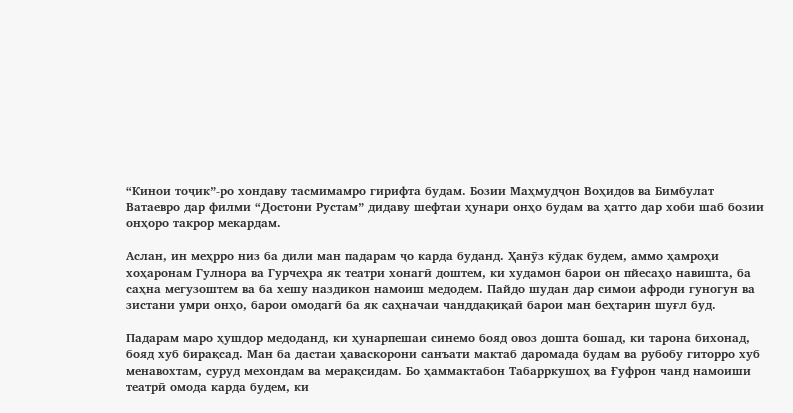“Кинои тоҷик”-ро хондаву тасмимамро гирифта будам. Бозии Маҳмудҷон Воҳидов ва Бимбулат Ватаевро дар филми “Достони Рустам” дидаву шефтаи ҳунари онҳо будам ва ҳатто дар хоби шаб бозии онҳоро такрор мекардам.

Аслан, ин меҳрро низ ба дили ман падарам ҷо карда буданд. Ҳанӯз кӯдак будем, аммо ҳамроҳи хоҳаронам Гулнора ва Гурчеҳра як театри хонагӣ доштем, ки худамон барои он пйесаҳо навишта, ба саҳна мегузоштем ва ба хешу наздикон намоиш медодем. Пайдо шудан дар симои афроди гуногун ва зистани умри онҳо, барои омодагӣ ба як саҳначаи чанддақиқаӣ барои ман беҳтарин шуғл буд.

Падарам маро ҳушдор медоданд, ки ҳунарпешаи синемо бояд овоз дошта бошад, ки тарона бихонад, бояд хуб бирақсад. Ман ба дастаи ҳаваскорони санъати мактаб даромада будам ва рубобу гиторро хуб менавохтам, суруд мехондам ва мерақсидам. Бо ҳаммактабон Табарркушоҳ ва Ғуфрон чанд намоиши театрӣ омода карда будем, ки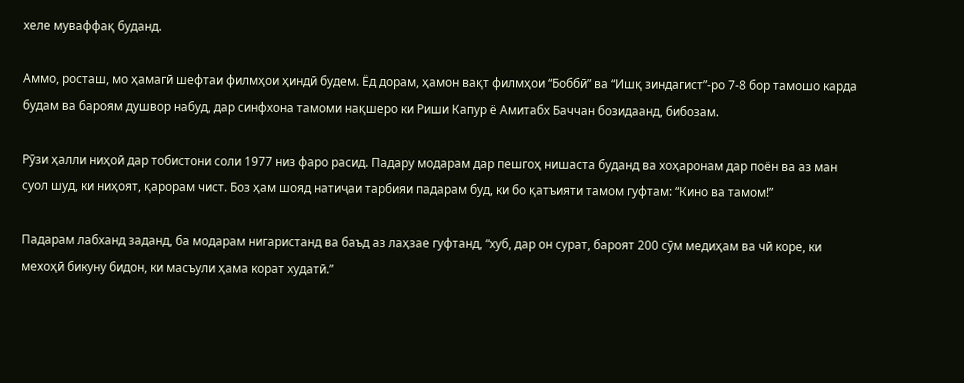хеле муваффақ буданд.

Аммо, росташ, мо ҳамагӣ шефтаи филмҳои ҳиндӣ будем. Ёд дорам, ҳамон вақт филмҳои “Боббӣ” ва “Ишқ зиндагист”-ро 7-8 бор тамошо карда будам ва бароям душвор набуд, дар синфхона тамоми нақшеро ки Риши Капур ё Амитабх Баччан бозидаанд, бибозам.

Рӯзи ҳалли ниҳоӣ дар тобистони соли 1977 низ фаро расид. Падару модарам дар пешгоҳ нишаста буданд ва хоҳаронам дар поён ва аз ман суол шуд, ки ниҳоят, қарорам чист. Боз ҳам шояд натиҷаи тарбияи падарам буд, ки бо қатъияти тамом гуфтам: “Кино ва тамом!”

Падарам лабханд заданд, ба модарам нигаристанд ва баъд аз лаҳзае гуфтанд, “хуб, дар он сурат, бароят 200 сӯм медиҳам ва чӣ коре, ки мехоҳӣ бикуну бидон, ки масъули ҳама корат худатӣ.”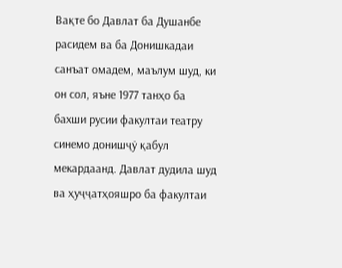Вақте бо Давлат ба Душанбе расидем ва ба Донишкадаи санъат омадем, маълум шуд, ки он сол, яъне 1977 танҳо ба бахши русии факултаи театру синемо донишҷӯ қабул мекардаанд. Давлат дудила шуд ва ҳуҷҷатҳояшро ба факултаи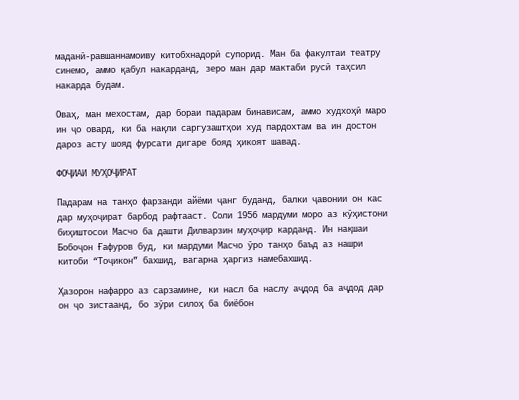маданӣ-равшаннамоиву китобхнадорӣ супорид. Ман ба факултаи театру синемо, аммо қабул накарданд, зеро ман дар мактаби русӣ таҳсил накарда будам.

Оваҳ, ман мехостам, дар бораи падарам бинависам, аммо худхоҳӣ маро ин ҷо овард, ки ба нақли саргузаштҳои худ пардохтам ва ин достон дароз асту шояд фурсати дигаре бояд ҳикоят шавад.

ФОҶИАИ МУҲОҶИРАТ

Падарам на танҳо фарзанди айёми ҷанг буданд, балки ҷавонии он кас дар муҳоҷират барбод рафтааст. Соли 1956 мардуми моро аз кӯҳистони биҳиштосои Масчо ба дашти Дилварзин муҳоҷир карданд. Ин нақшаи Бобоҷон Ғафуров буд, ки мардуми Масчо ӯро танҳо баъд аз нашри китоби “Тоҷикон” бахшид, вагарна ҳаргиз намебахшид.

Ҳазорон нафарро аз сарзамине, ки насл ба наслу аҷдод ба аҷдод дар он ҷо зистаанд, бо зӯри силоҳ ба биёбон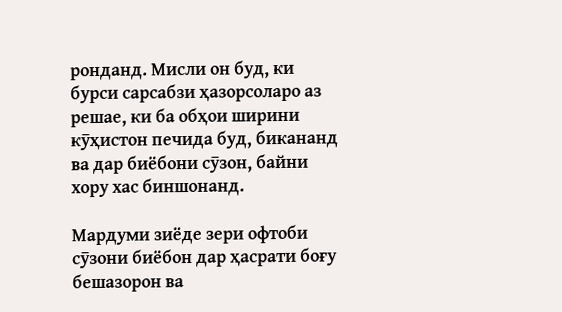ронданд. Мисли он буд, ки бурси сарсабзи ҳазорсоларо аз решае, ки ба обҳои ширини кӯҳистон печида буд, бикананд ва дар биёбони сӯзон, байни хору хас биншонанд.

Мардуми зиёде зери офтоби сӯзони биёбон дар ҳасрати боғу бешазорон ва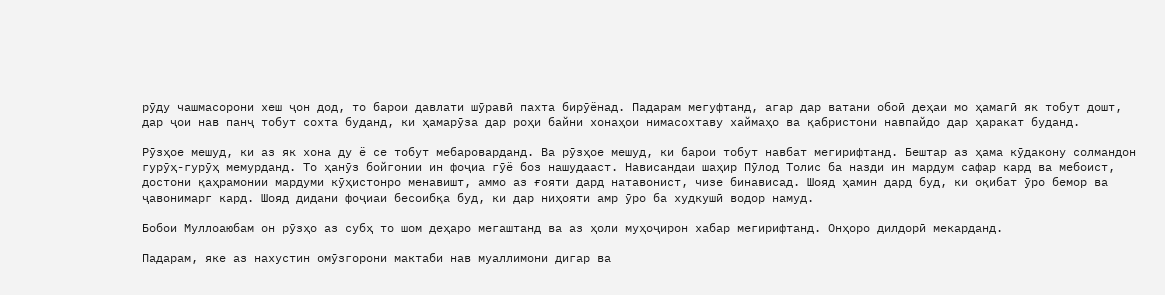рӯду чашмасорони хеш ҷон дод, то барои давлати шӯравӣ пахта бирӯёнад. Падарам мегуфтанд, агар дар ватани обоӣ деҳаи мо ҳамагӣ як тобут дошт, дар ҷои нав панҷ тобут сохта буданд, ки ҳамарӯза дар роҳи байни хонаҳои нимасохтаву хаймаҳо ва қабристони навпайдо дар ҳаракат буданд.

Рӯзҳое мешуд, ки аз як хона ду ё се тобут мебароварданд. Ва рӯзҳое мешуд, ки барои тобут навбат мегирифтанд. Бештар аз ҳама кӯдакону солмандон гурӯҳ-гурӯҳ мемурданд. То ҳанӯз бойгонии ин фоҷиа гӯё боз нашудааст. Нависандаи шаҳир Пӯлод Толис ба назди ин мардум сафар кард ва мебоист, достони қаҳрамонии мардуми кӯҳистонро менавишт, аммо аз ғояти дард натавонист, чизе бинависад. Шояд ҳамин дард буд, ки оқибат ӯро бемор ва ҷавонимарг кард. Шояд дидани фоҷиаи бесоибқа буд, ки дар ниҳояти амр ӯро ба худкушӣ водор намуд.

Бобои Муллоаюбам он рӯзҳо аз субҳ то шом деҳаро мегаштанд ва аз ҳоли муҳоҷирон хабар мегирифтанд. Онҳоро дилдорӣ мекарданд.

Падарам, яке аз нахустин омӯзгорони мактаби нав муаллимони дигар ва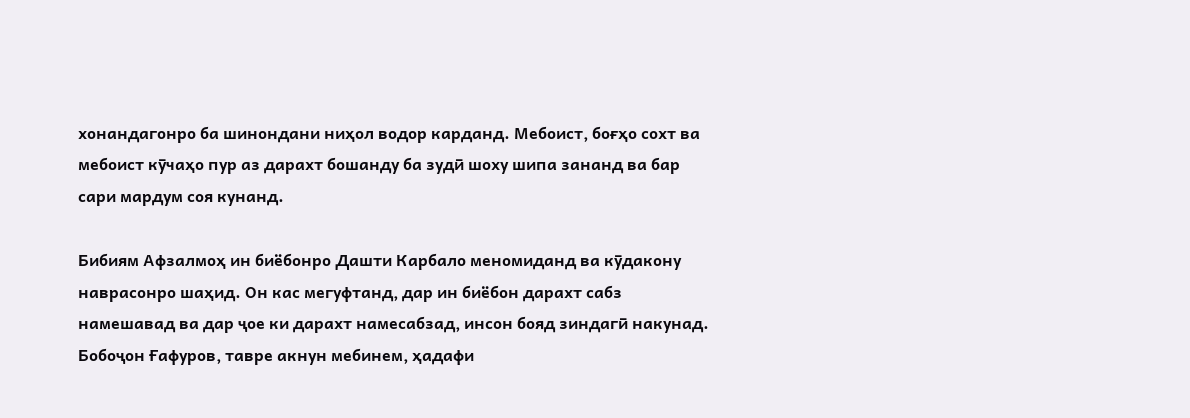хонандагонро ба шинондани ниҳол водор карданд. Мебоист, боғҳо сохт ва мебоист кӯчаҳо пур аз дарахт бошанду ба зудӣ шоху шипа зананд ва бар сари мардум соя кунанд.

Бибиям Афзалмоҳ ин биёбонро Дашти Карбало меномиданд ва кӯдакону наврасонро шаҳид. Он кас мегуфтанд, дар ин биёбон дарахт сабз намешавад ва дар ҷое ки дарахт намесабзад, инсон бояд зиндагӣ накунад. Бобоҷон Ғафуров, тавре акнун мебинем, ҳадафи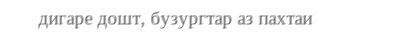дигаре дошт, бузургтар аз пахтаи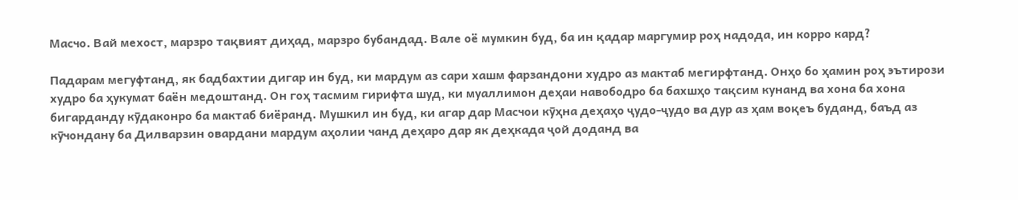Масчо. Вай мехост, марзро тақвият диҳад, марзро бубандад. Вале оё мумкин буд, ба ин қадар маргумир роҳ надода, ин корро кард?

Падарам мегуфтанд, як бадбахтии дигар ин буд, ки мардум аз сари хашм фарзандони худро аз мактаб мегирфтанд. Онҳо бо ҳамин роҳ эътирози худро ба ҳукумат баён медоштанд. Он гоҳ тасмим гирифта шуд, ки муаллимон деҳаи навободро ба бахшҳо тақсим кунанд ва хона ба хона бигарданду кӯдаконро ба мактаб биёранд. Мушкил ин буд, ки агар дар Масчои кӯҳна деҳаҳо ҷудо-ҷудо ва дур аз ҳам воқеъ буданд, баъд аз кӯчондану ба Дилварзин овардани мардум аҳолии чанд деҳаро дар як деҳкада ҷой доданд ва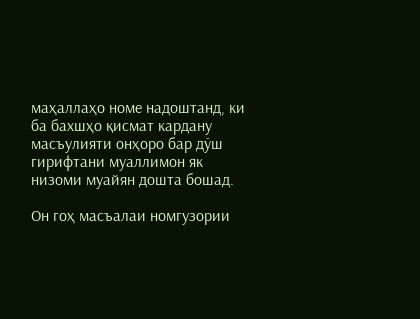маҳаллаҳо номе надоштанд, ки ба бахшҳо қисмат кардану масъулияти онҳоро бар дӯш гирифтани муаллимон як низоми муайян дошта бошад.

Он гоҳ масъалаи номгузории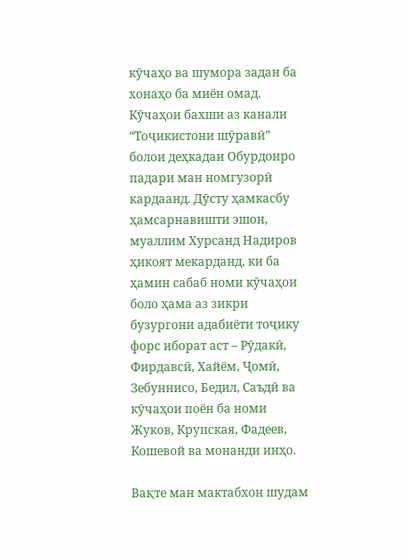кӯчаҳо ва шумора задан ба хонаҳо ба миён омад. Кӯчаҳои бахши аз канали “Тоҷикистони шӯравӣ” болои деҳкадаи Обурдонро падари ман номгузорӣ кардаанд. Дӯсту ҳамкасбу ҳамсарнавишти эшон, муаллим Хурсанд Надиров ҳикоят мекарданд, ки ба ҳамин сабаб номи кӯчаҳои боло ҳама аз зикри бузургони адабиёти тоҷику форс иборат аст – Рӯдакӣ, Фирдавсӣ, Хайём, Ҷомӣ, Зебуннисо, Бедил, Саъдӣ ва кӯчаҳои поён ба номи Жуков, Крупская, Фадеев, Кошевой ва монанди инҳо.

Вақте ман мактабхон шудам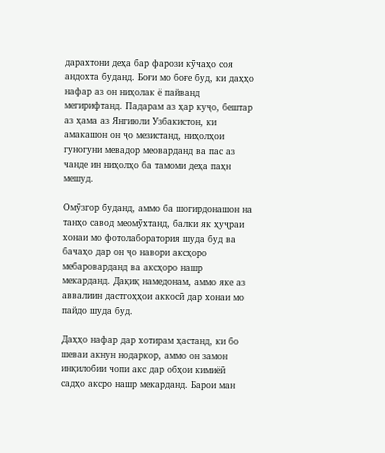дарахтони деҳа бар фарози кӯчаҳо соя андохта буданд. Боғи мо боғе буд, ки даҳҳо нафар аз он ниҳолак ё пайванд мегирифтанд. Падарам аз ҳар куҷо, бештар аз ҳама аз Янгиюли Узбакистон, ки амакашон он ҷо мезистанд, ниҳолҳои гуногуни мевадор меоварданд ва пас аз чанде ин ниҳолҳо ба тамоми деҳа паҳн мешуд.

Омӯзгор буданд, аммо ба шогирдонашон на танҳо савод меомӯхтанд, балки як ҳуҷраи хонаи мо фотолаборатория шуда буд ва бачаҳо дар он ҷо навори аксҳоро мебароварданд ва аксҳоро нашр мекарданд. Дақиқ намедонам, аммо яке аз аввалиин дастгоҳҳои аккосӣ дар хонаи мо пайдо шуда буд.

Даҳҳо нафар дар хотирам ҳастанд, ки бо шеваи акнун нодаркор, аммо он замон инқилобии чопи акс дар обҳои кимиёӣ садҳо аксро нашр мекарданд. Барои ман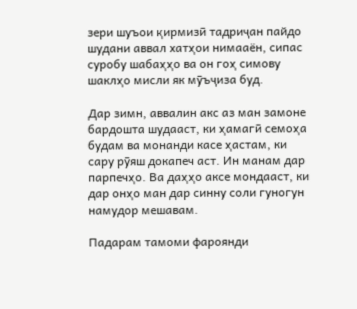зери шуъои қирмизӣ тадриҷан пайдо шудани аввал хатҳои нимааён, сипас суробу шабаҳҳо ва он гоҳ симову шаклҳо мисли як мӯъҷиза буд.

Дар зимн, аввалин акс аз ман замоне бардошта шудааст, ки ҳамагӣ семоҳа будам ва монанди касе ҳастам, ки сару рӯяш докапеч аст. Ин манам дар парпечҳо. Ва даҳҳо аксе мондааст, ки дар онҳо ман дар синну соли гуногун намудор мешавам.

Падарам тамоми фароянди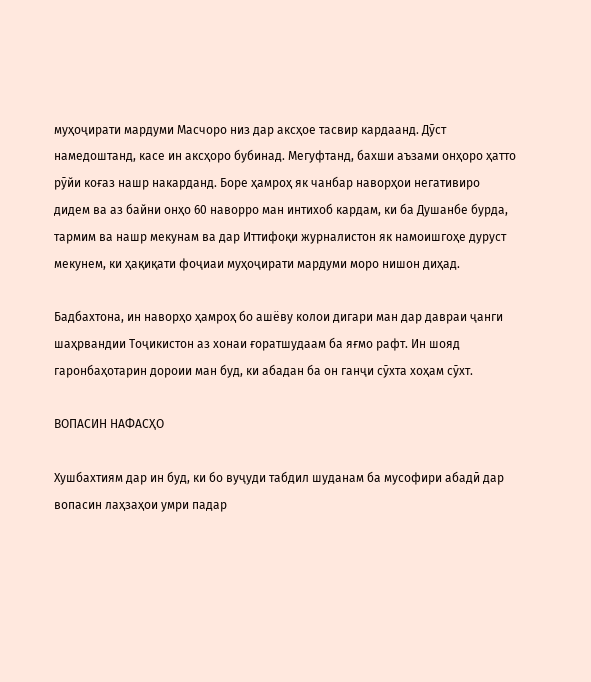муҳоҷирати мардуми Масчоро низ дар аксҳое тасвир кардаанд. Дӯст намедоштанд, касе ин аксҳоро бубинад. Мегуфтанд, бахши аъзами онҳоро ҳатто рӯйи коғаз нашр накарданд. Боре ҳамроҳ як чанбар наворҳои негативиро дидем ва аз байни онҳо 60 наворро ман интихоб кардам, ки ба Душанбе бурда, тармим ва нашр мекунам ва дар Иттифоқи журналистон як намоишгоҳе дуруст мекунем, ки ҳақиқати фоҷиаи муҳоҷирати мардуми моро нишон диҳад.

Бадбахтона, ин наворҳо ҳамроҳ бо ашёву колои дигари ман дар давраи ҷанги шаҳрвандии Тоҷикистон аз хонаи ғоратшудаам ба яғмо рафт. Ин шояд гаронбаҳотарин дороии ман буд, ки абадан ба он ганҷи сӯхта хоҳам сӯхт.

ВОПАСИН НАФАСҲО

Хушбахтиям дар ин буд, ки бо вуҷуди табдил шуданам ба мусофири абадӣ дар вопасин лаҳзаҳои умри падар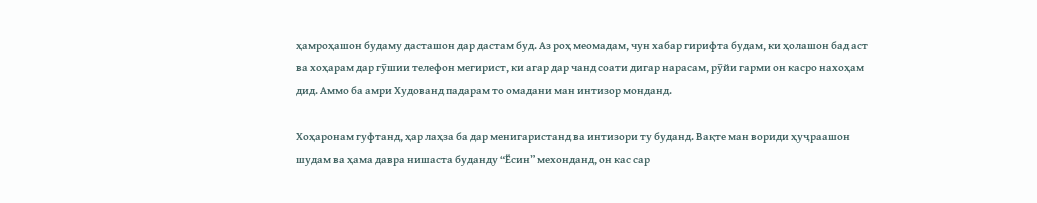ҳамроҳашон будаму дасташон дар дастам буд. Аз роҳ меомадам, чун хабар гирифта будам, ки ҳолашон бад аст ва хоҳарам дар гӯшии телефон мегирист, ки агар дар чанд соати дигар нарасам, рӯйи гарми он касро нахоҳам дид. Аммо ба амри Худованд падарам то омадани ман интизор монданд.

Хоҳаронам гуфтанд, ҳар лаҳза ба дар менигаристанд ва интизори ту буданд. Вақте ман вориди ҳуҷраашон шудам ва ҳама давра нишаста буданду “Ёсин” мехонданд, он кас сар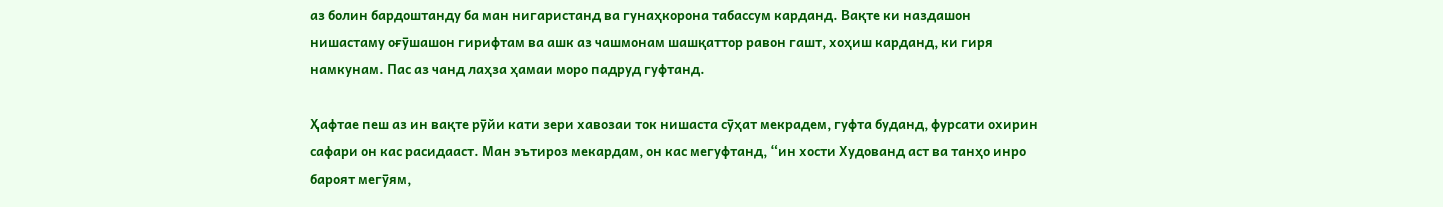аз болин бардоштанду ба ман нигаристанд ва гунаҳкорона табассум карданд. Вақте ки наздашон нишастаму оғӯшашон гирифтам ва ашк аз чашмонам шашқаттор равон гашт, хоҳиш карданд, ки гиря намкунам. Пас аз чанд лаҳза ҳамаи моро падруд гуфтанд.

Ҳафтае пеш аз ин вақте рӯйи кати зери хавозаи ток нишаста сӯҳат мекрадем, гуфта буданд, фурсати охирин сафари он кас расидааст. Ман эътироз мекардам, он кас мегуфтанд, “ин хости Худованд аст ва танҳо инро бароят мегӯям,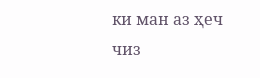ки ман аз ҳеч чиз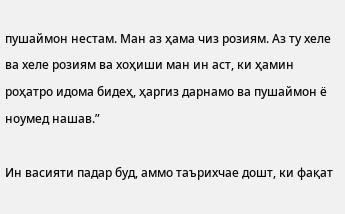пушаймон нестам. Ман аз ҳама чиз розиям. Аз ту хеле ва хеле розиям ва хоҳиши ман ин аст, ки ҳамин роҳатро идома бидеҳ, ҳаргиз дарнамо ва пушаймон ё ноумед нашав.”

Ин васияти падар буд, аммо таърихчае дошт, ки фақат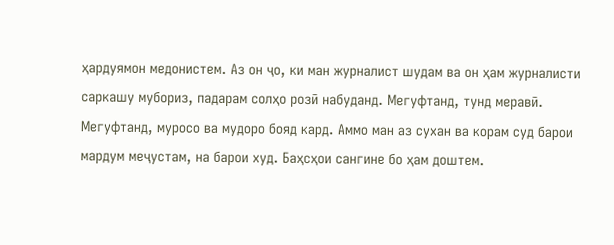ҳардуямон медонистем. Аз он ҷо, ки ман журналист шудам ва он ҳам журналисти саркашу мубориз, падарам солҳо розӣ набуданд. Мегуфтанд, тунд меравӣ. Мегуфтанд, муросо ва мудоро бояд кард. Аммо ман аз сухан ва корам суд барои мардум меҷустам, на барои худ. Баҳсҳои сангине бо ҳам доштем.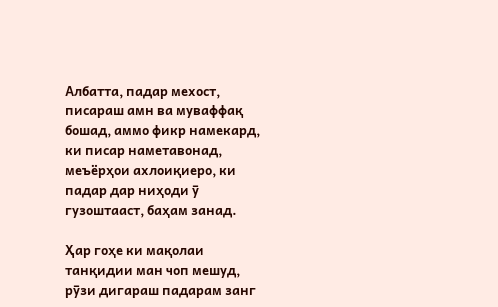Албатта, падар мехост, писараш амн ва муваффақ бошад, аммо фикр намекард, ки писар наметавонад, меъёрҳои ахлоиқиеро, ки падар дар ниҳоди ӯ гузоштааст, баҳам занад.

Ҳар гоҳе ки мақолаи танқидии ман чоп мешуд, рӯзи дигараш падарам занг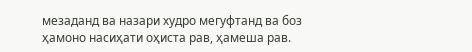мезаданд ва назари худро мегуфтанд ва боз ҳамоно насиҳати оҳиста рав, ҳамеша рав.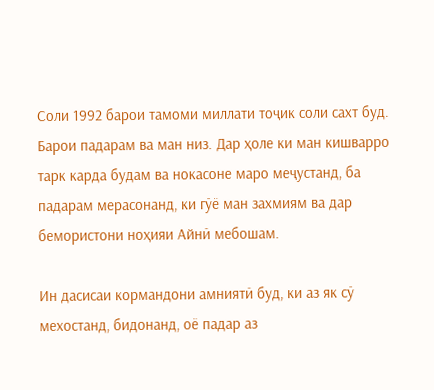Соли 1992 барои тамоми миллати тоҷик соли сахт буд. Барои падарам ва ман низ. Дар ҳоле ки ман кишварро тарк карда будам ва нокасоне маро меҷустанд, ба падарам мерасонанд, ки гӯё ман захмиям ва дар бемористони ноҳияи Айнӣ мебошам.

Ин дасисаи кормандони амниятӣ буд, ки аз як сӯ мехостанд, бидонанд, оё падар аз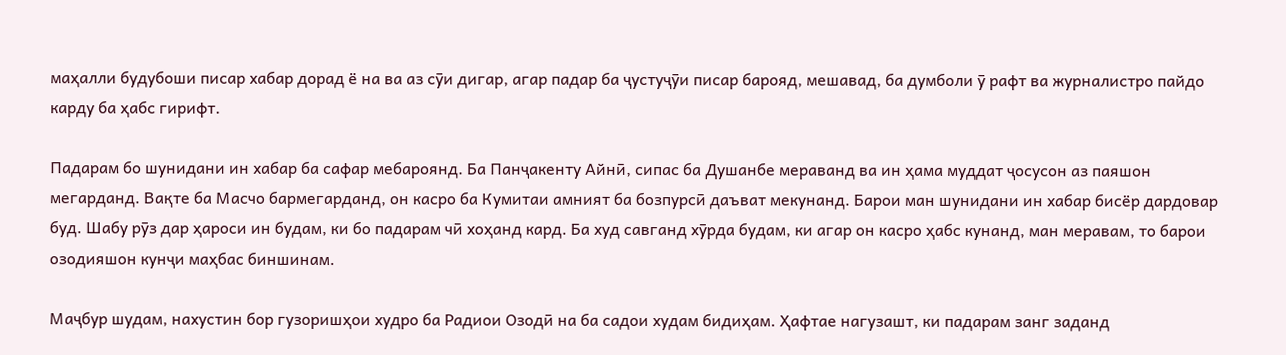маҳалли будубоши писар хабар дорад ё на ва аз сӯи дигар, агар падар ба ҷустуҷӯи писар барояд, мешавад, ба думболи ӯ рафт ва журналистро пайдо карду ба ҳабс гирифт.

Падарам бо шунидани ин хабар ба сафар мебароянд. Ба Панҷакенту Айнӣ, сипас ба Душанбе мераванд ва ин ҳама муддат ҷосусон аз паяшон мегарданд. Вақте ба Масчо бармегарданд, он касро ба Кумитаи амният ба бозпурсӣ даъват мекунанд. Барои ман шунидани ин хабар бисёр дардовар буд. Шабу рӯз дар ҳароси ин будам, ки бо падарам чӣ хоҳанд кард. Ба худ савганд хӯрда будам, ки агар он касро ҳабс кунанд, ман меравам, то барои озодияшон кунҷи маҳбас биншинам.

Маҷбур шудам, нахустин бор гузоришҳои худро ба Радиои Озодӣ на ба садои худам бидиҳам. Ҳафтае нагузашт, ки падарам занг заданд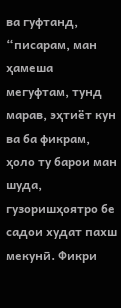ва гуфтанд, “писарам, ман ҳамеша мегуфтам, тунд марав, эҳтиёт кун ва ба фикрам, ҳоло ту барои ман шуда, гузоришҳоятро бе садои худат пахш мекунӣ. Фикри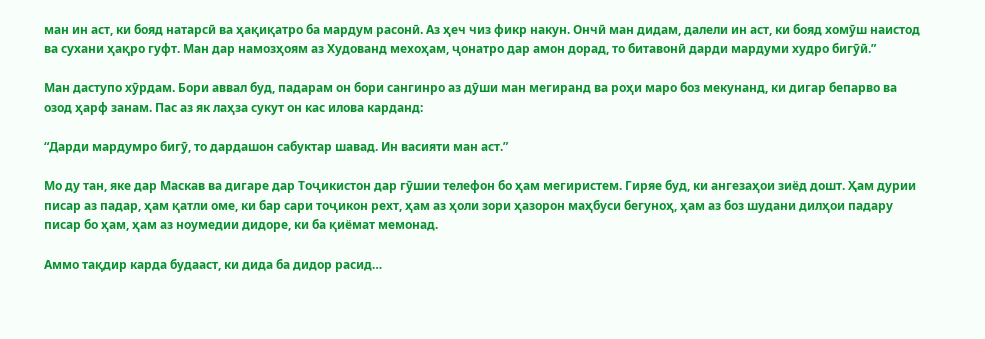ман ин аст, ки бояд натарсӣ ва ҳақиқатро ба мардум расонӣ. Аз ҳеч чиз фикр накун. Ончӣ ман дидам, далели ин аст, ки бояд хомӯш наистод ва сухани ҳақро гуфт. Ман дар намозҳоям аз Худованд мехоҳам, ҷонатро дар амон дорад, то битавонӣ дарди мардуми худро бигӯӣ.”

Ман даступо хӯрдам. Бори аввал буд, падарам он бори сангинро аз дӯши ман мегиранд ва роҳи маро боз мекунанд, ки дигар бепарво ва озод ҳарф занам. Пас аз як лаҳза сукут он кас илова карданд:

“Дарди мардумро бигӯ, то дардашон сабуктар шавад. Ин васияти ман аст.”

Мо ду тан, яке дар Маскав ва дигаре дар Тоҷикистон дар гӯшии телефон бо ҳам мегиристем. Гиряе буд, ки ангезаҳои зиёд дошт. Ҳам дурии писар аз падар, ҳам қатли оме, ки бар сари тоҷикон рехт, ҳам аз ҳоли зори ҳазорон маҳбуси бегуноҳ, ҳам аз боз шудани дилҳои падару писар бо ҳам, ҳам аз ноумедии дидоре, ки ба қиёмат мемонад.

Аммо тақдир карда будааст, ки дида ба дидор расид…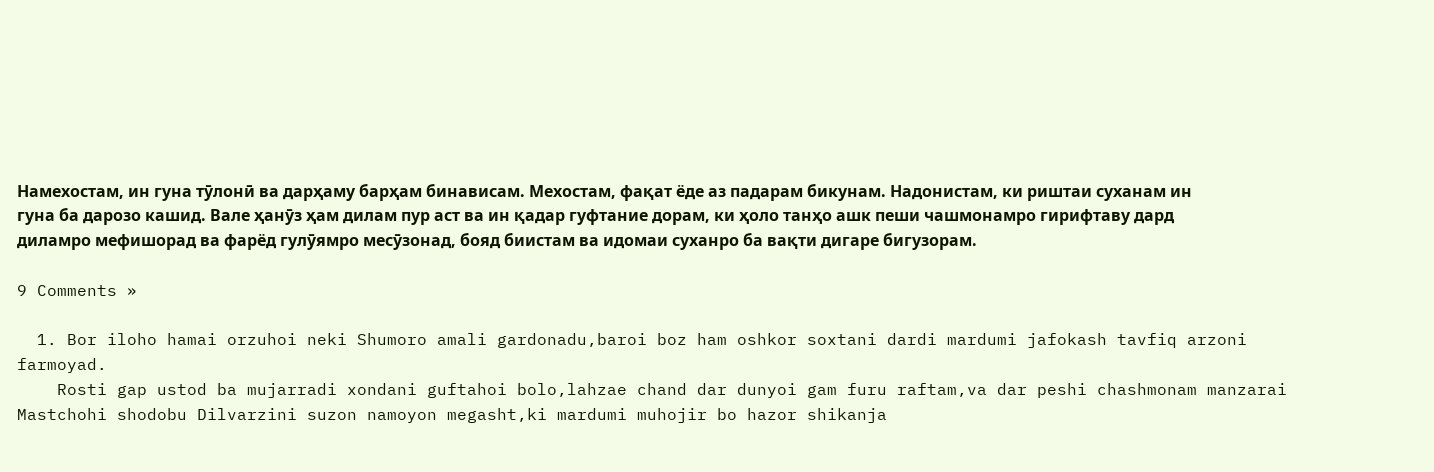Намехостам, ин гуна тӯлонӣ ва дарҳаму барҳам бинависам. Мехостам, фақат ёде аз падарам бикунам. Надонистам, ки риштаи суханам ин гуна ба дарозо кашид. Вале ҳанӯз ҳам дилам пур аст ва ин қадар гуфтание дорам, ки ҳоло танҳо ашк пеши чашмонамро гирифтаву дард диламро мефишорад ва фарёд гулӯямро месӯзонад, бояд биистам ва идомаи суханро ба вақти дигаре бигузорам.

9 Comments »

  1. Bor iloho hamai orzuhoi neki Shumoro amali gardonadu,baroi boz ham oshkor soxtani dardi mardumi jafokash tavfiq arzoni farmoyad.
    Rosti gap ustod ba mujarradi xondani guftahoi bolo,lahzae chand dar dunyoi gam furu raftam,va dar peshi chashmonam manzarai Mastchohi shodobu Dilvarzini suzon namoyon megasht,ki mardumi muhojir bo hazor shikanja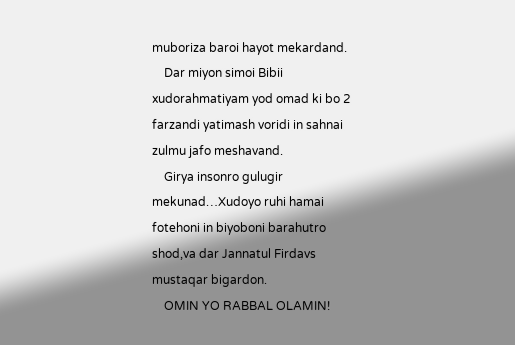muboriza baroi hayot mekardand.
    Dar miyon simoi Bibii xudorahmatiyam yod omad ki bo 2 farzandi yatimash voridi in sahnai zulmu jafo meshavand.
    Girya insonro gulugir mekunad…Xudoyo ruhi hamai fotehoni in biyoboni barahutro shod,va dar Jannatul Firdavs mustaqar bigardon.
    OMIN YO RABBAL OLAMIN!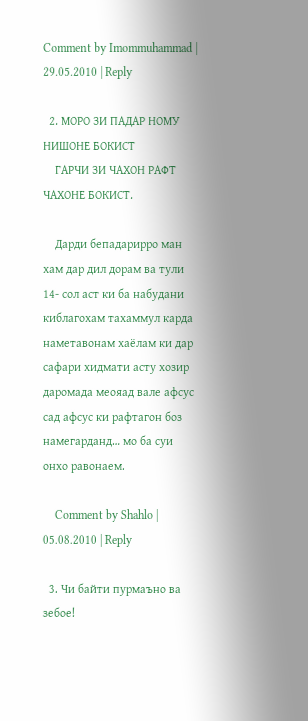Comment by Imommuhammad | 29.05.2010 | Reply

  2. МОРО ЗИ ПАДАР НОМУ НИШОНЕ БОКИСТ
    ГАРЧИ ЗИ ЧАХОН РАФТ ЧАХОНЕ БОКИСТ.

    Дарди бепадарирро ман хам дар дил дорам ва тули 14- сол аст ки ба набудани киблагохам тахаммул карда наметавонам хаёлам ки дар сафари хидмати асту хозир даромада меояад вале афсус сад афсус ки рафтагон боз намегарданд… мо ба суи онхо равонаем.

    Comment by Shahlo | 05.08.2010 | Reply

  3. Чи байти пурмаъно ва зебое!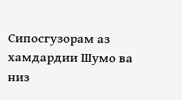Сипосгузорам аз хамдардии Шумо ва низ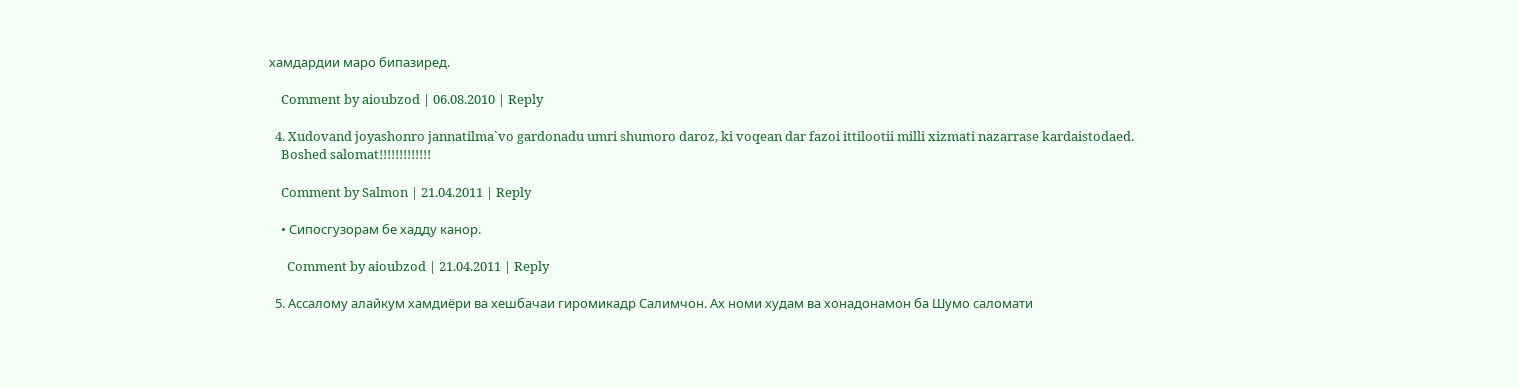хамдардии маро бипазиред.

    Comment by aioubzod | 06.08.2010 | Reply

  4. Xudovand joyashonro jannatilma`vo gardonadu umri shumoro daroz, ki voqean dar fazoi ittilootii milli xizmati nazarrase kardaistodaed.
    Boshed salomat!!!!!!!!!!!!!

    Comment by Salmon | 21.04.2011 | Reply

    • Сипосгузорам бе хадду канор.

      Comment by aioubzod | 21.04.2011 | Reply

  5. Ассалому алайкум хамдиёри ва хешбачаи гиромикадр Салимчон. Ах номи худам ва хонадонамон ба Шумо саломати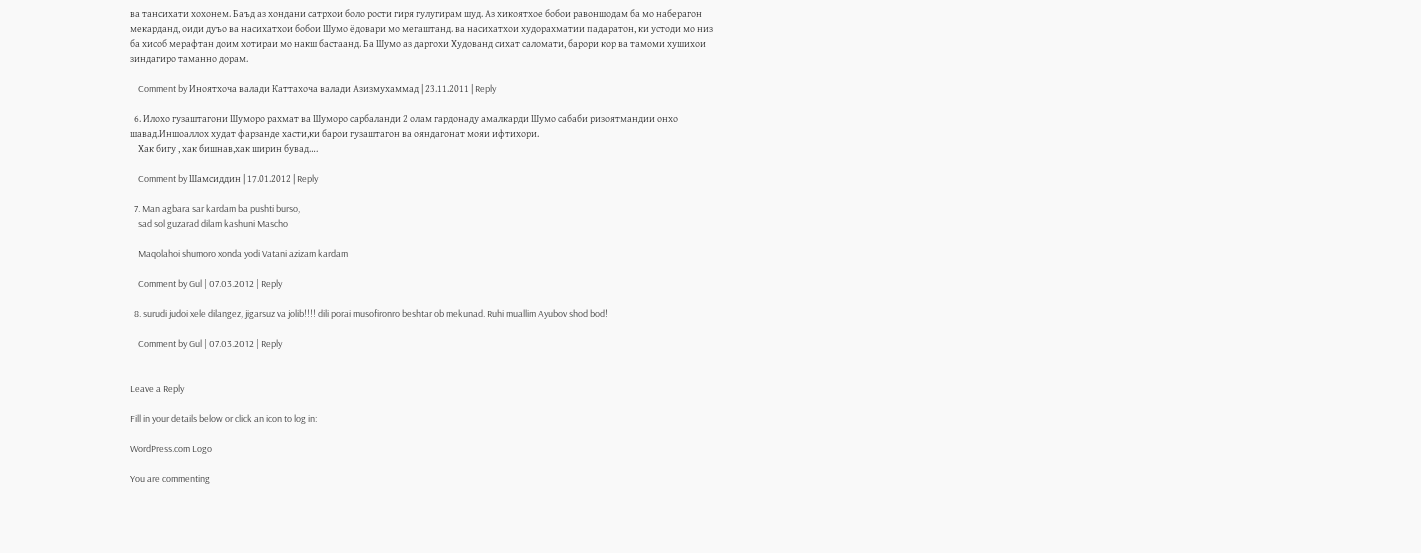ва тансихати хохонем. Баъд аз хондани сатрхои боло рости гиря гулугирам шуд. Аз хикоятхое бобои равоншодам ба мо наберагон мекарданд, оиди дуъо ва насихатхои бобои Шумо ёдовари мо мегаштанд. ва насихатхои худорахматии падаратон, ки устоди мо низ ба хисоб мерафтан доим хотираи мо накш бастаанд. Ба Шумо аз даргохи Худованд сихат саломати, барори кор ва тамоми хушихои зиндагиро таманно дорам.

    Comment by Иноятхоча валади Каттахоча валади Азизмухаммад | 23.11.2011 | Reply

  6. Илохо гузаштагони Шуморо рахмат ва Шуморо сарбаланди 2 олам гардонаду амалкарди Шумо сабаби ризоятмандии онхо шавад.Иншоаллох худат фарзанде хасти,ки барои гузаштагон ва ояндагонат мояи ифтихори.
    Хак бигу , хак бишнав,хак ширин бувад….

    Comment by Шамсиддин | 17.01.2012 | Reply

  7. Man agbara sar kardam ba pushti burso,
    sad sol guzarad dilam kashuni Mascho

    Maqolahoi shumoro xonda yodi Vatani azizam kardam

    Comment by Gul | 07.03.2012 | Reply

  8. surudi judoi xele dilangez, jigarsuz va jolib!!!! dili porai musofironro beshtar ob mekunad. Ruhi muallim Ayubov shod bod!

    Comment by Gul | 07.03.2012 | Reply


Leave a Reply

Fill in your details below or click an icon to log in:

WordPress.com Logo

You are commenting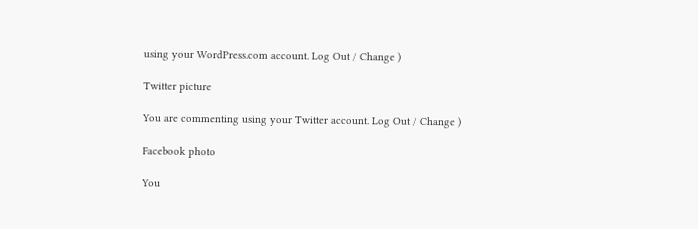using your WordPress.com account. Log Out / Change )

Twitter picture

You are commenting using your Twitter account. Log Out / Change )

Facebook photo

You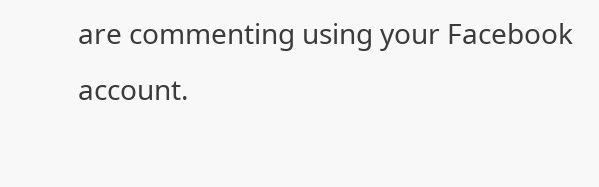are commenting using your Facebook account.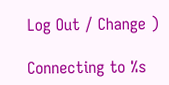Log Out / Change )

Connecting to %s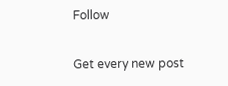Follow

Get every new post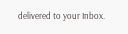delivered to your Inbox.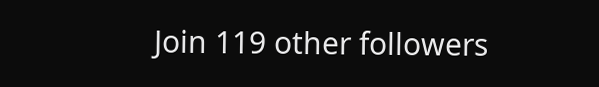Join 119 other followers